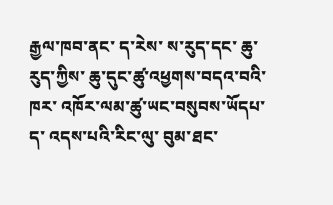རྒྱལ་ཁབ་ནང་ ད་རེས་ ས་རུད་དང་ ཆུ་རུད་ཀྱིས་ ཆུ་དུང་ཚུ་འཕྱགས་བདའ་བའི་ཁར་ འཁོར་ལམ་ཚུ་ཡང་བསུབས་ཡོདཔ་ད་ འདས་པའི་རིང་ལུ་ བུམ་ཐང་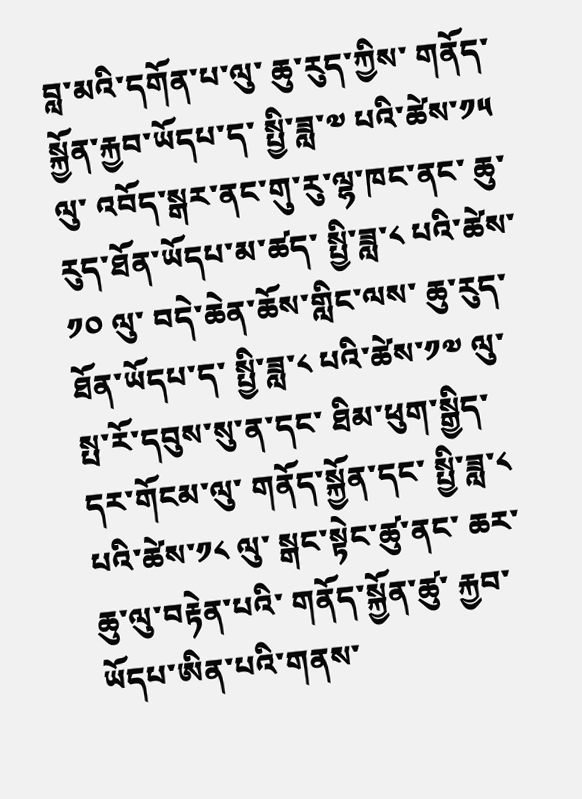བླ་མའི་དགོན་པ་ལུ་ ཆུ་རུད་ཀྱིས་ གནོད་སྐྱོན་རྐྱབ་ཡོདཔ་ད་ སྤྱི་ཟླ་༧ པའི་ཚེས་༡༥ ལུ་ འབོད་སྒར་ནང་གུ་རུ་ལྷ་ཁང་ནང་ ཆུ་རུད་ཐོན་ཡོདཔ་མ་ཚད་ སྤྱི་ཟླ་༨ པའི་ཚེས་༡༠ ལུ་ བདེ་ཆེན་ཆོས་གླིང་ལས་ ཆུ་རུད་ཐོན་ཡོདཔ་ད་ སྤྱི་ཟླ་༨ པའི་ཚེས་༡༧ ལུ་ སྤ་རོ་དབུས་སུ་ན་དང་ ཐིམ་ཕུག་སྒྱིད་དར་གོངམ་ལུ་ གནོད་སྐྱོན་དང་ སྤྱི་ཟླ་༨ པའི་ཚེས་༡༨ ལུ་ སྒང་སྟེང་ཚུ་ནང་ ཆར་ཆུ་ལུ་བརྟེན་པའི་ གནོད་སྐྱོན་ཚུ་ རྐྱབ་ཡོདཔ་ཨིན་པའི་གནས་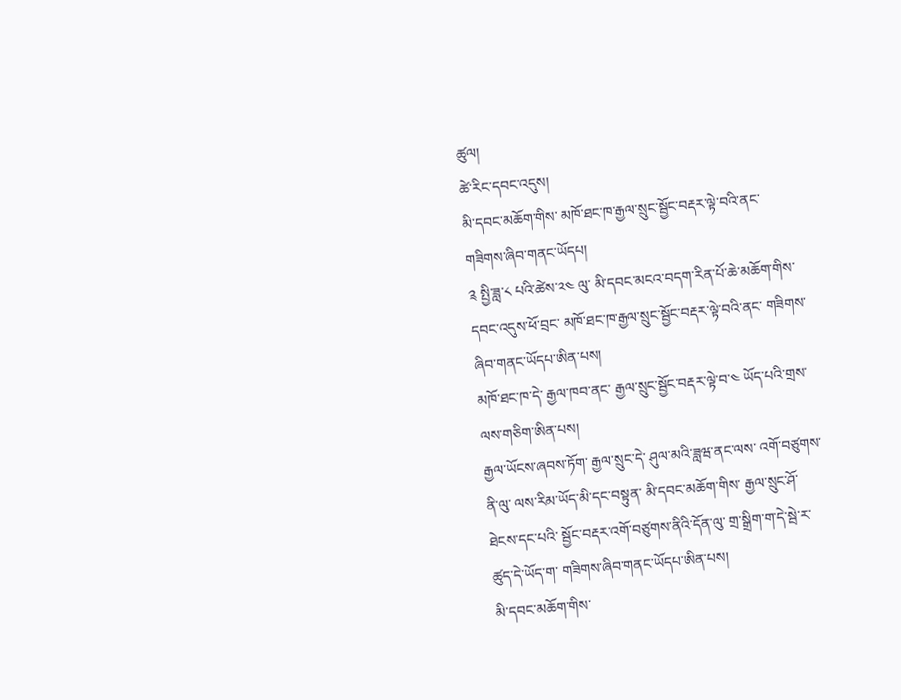ཚུལ།
ཚེ་རིང་དབང་འདུས།
མི་དབང་མཆོག་གིས་ མཁོ་ཐང་ཁ་རྒྱལ་སྲུང་སྦྱོང་བརྡར་ལྟེ་བའི་ནང་ གཟིགས་ཞིབ་གནང་ཡོདཔ།
༉ སྤྱི་ཟླ་༨ པའི་ཚེས་༢༤ ལུ་ མི་དབང་མངའ་བདག་རིན་པོ་ཆེ་མཆོག་གིས་ དབང་འདུས་ཕོ་བྲང་ མཁོ་ཐང་ཁ་རྒྱལ་སྲུང་སྦྱོང་བརྡར་ལྟེ་བའི་ནང་ གཟིགས་ཞིབ་གནང་ཡོདཔ་ཨིན་པས།
མཁོ་ཐང་ཁ་དེ་ རྒྱལ་ཁབ་ནང་ རྒྱལ་སྲུང་སྦྱོང་བརྡར་ལྟེ་བ་༤ ཡོད་པའི་གྲས་ལས་གཅིག་ཨིན་པས།
རྒྱལ་ཡོངས་ཞབས་ཏོག་ རྒྱལ་སྲུང་དེ་ ཤུལ་མའི་ཟླཝ་ནང་ལས་ འགོ་བཙུགས་ནི་ལུ་ ལས་རིམ་ཡོད་མི་དང་བསྟུན་ མི་དབང་མཆོག་གིས་ རྒྱལ་སྲུང་ཤོ་ཐེངས་དང་པའི་ སྦྱོང་བརྡར་འགོ་བཙུགས་ནིའི་དོན་ལུ་ གྲ་སྒྲིག་ག་དེ་སྦེ་ར་ ཚུད་དེ་ཡོད་ག་ གཟིགས་ཞིབ་གནང་ཡོདཔ་ཨིན་པས།
མི་དབང་མཆོག་གིས་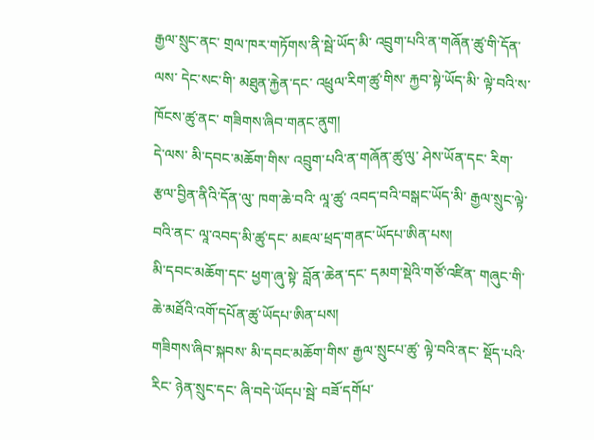རྒྱལ་སྲུང་ནང་ གྲལ་ཁར་གཏོགས་ནི་སྦེ་ཡོད་མི་ འབྲུག་པའི་ན་གཞོན་ཚུ་གི་དོན་ལས་ དེང་སང་གི་ མཐུན་རྐྱེན་དང་ འཕྲུལ་རིག་ཚུ་གིས་ རྐྱབ་སྟེ་ཡོད་མི་ ལྟེ་བའི་ས་ཁོངས་ཚུ་ནང་ གཟིགས་ཞིབ་གནང་ནུག།
དེ་ལས་ མི་དབང་མཆོག་གིས་ འབྲུག་པའི་ན་གཞོན་ཚུ་ལུ་ ཤེས་ཡོན་དང་ རིག་རྩལ་བྱིན་ནིའི་དོན་ལུ་ ཁག་ཆེ་བའི་ ལཱ་ཚུ་ འབད་བའི་བསྒང་ཡོད་མི་ རྒྱལ་སྲུང་ལྟེ་བའི་ནང་ ལཱ་འབད་མི་ཚུ་དང་ མཇལ་ཕྲད་གནང་ཡོདཔ་ཨིན་པས།
མི་དབང་མཆོག་དང་ ཕྱག་ཞུ་སྟེ་ བློན་ཆེན་དང་ དམག་སྡེའི་གཙོ་འཛིན་ གཞུང་གི་ཆེ་མཐོའི་འགོ་དཔོན་ཚུ་ཡོདཔ་ཨིན་པས།
གཟིགས་ཞིབ་སྐབས་ མི་དབང་མཆོག་གིས་ རྒྱལ་སྲུངཔ་ཚུ་ ལྟེ་བའི་ནང་ སྡོད་པའི་རིང་ ཉེན་སྲུང་དང་ ཞི་བདེ་ཡོདཔ་སྦེ་ བཟོ་དགོཔ་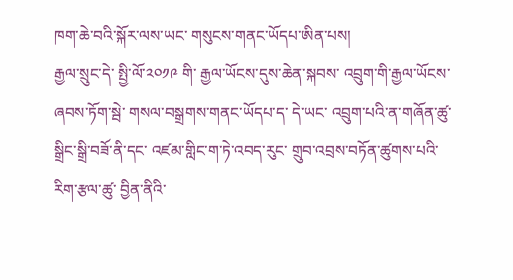ཁག་ཆེ་བའི་སྐོར་ལས་ཡང་ གསུངས་གནང་ཡོདཔ་ཨིན་པས།
རྒྱལ་སྲུང་དེ་ སྤྱི་ལོ་༢༠༡༩ གི་ རྒྱལ་ཡོངས་དུས་ཆེན་སྐབས་ འབྲུག་གི་རྒྱལ་ཡོངས་ཞབས་ཏོག་སྦེ་ གསལ་བསྒྲགས་གནང་ཡོདཔ་ད་ དེ་ཡང་ འབྲུག་པའི་ན་གཞོན་ཚུ་ སྒྲིང་སྒྲི་བཟོ་ནི་དང་ འཛམ་གླིང་ག་ཏེ་འབད་རུང་ གྲུབ་འབྲས་བཏོན་ཚུགས་པའི་ རིག་རྩལ་ཚུ་ བྱིན་ནིའི་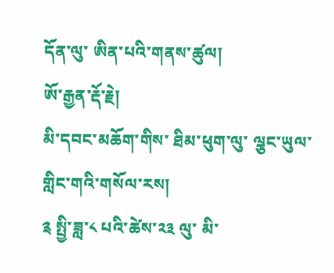དོན་ལུ་ ཨིན་པའི་གནས་ཚུལ།
ཨོ་རྒྱན་རྡོ་རྗེ།
མི་དབང་མཆོག་གིས་ ཐིམ་ཕུག་ལུ་ ལྕང་ཡུལ་གླིང་གའི་གསོལ་རས།
༉ སྤྱི་ཟླ་༨ པའི་ཚེས་༢༣ ལུ་ མི་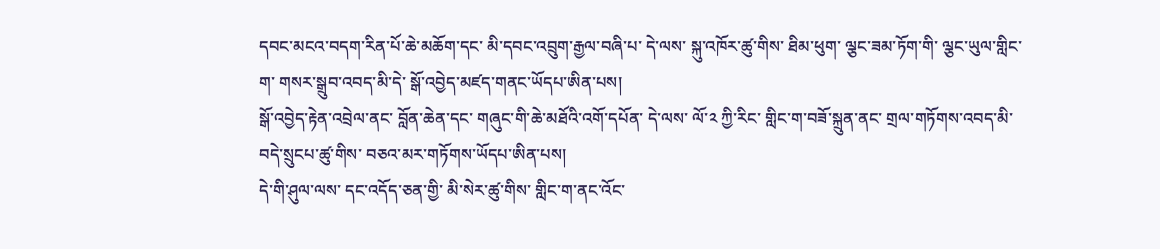དབང་མངའ་བདག་རིན་པོ་ཆེ་མཆོག་དང་ མི་དབང་འབྲུག་རྒྱལ་བཞི་པ་ དེ་ལས་ སྐུ་འཁོར་ཚུ་གིས་ ཐིམ་ཕུག་ ལྕང་ཟམ་ཏོག་གི་ ལྕང་ཡུལ་གླིང་ག་ གསར་སྒྲུབ་འབད་མི་དེ་ སྒོ་འབྱེད་མཛད་གནང་ཡོདཔ་ཨིན་པས།
སྒོ་འབྱེད་རྟེན་འབྲེལ་ནང་ བློན་ཆེན་དང་ གཞུང་གི་ཆེ་མཐོའི་འགོ་དཔོན་ དེ་ལས་ ལོ་༢ ཀྱི་རིང་ གླིང་ག་བཟོ་སྐྲུན་ནང་ གྲལ་གཏོགས་འབད་མི་ བདེ་སྲུངཔ་ཚུ་གིས་ བཅའ་མར་གཏོགས་ཡོདཔ་ཨིན་པས།
དེ་གི་ཤུལ་ལས་ དང་འདོད་ཅན་གྱི་ མི་སེར་ཚུ་གིས་ གླིང་ག་ནང་འོང་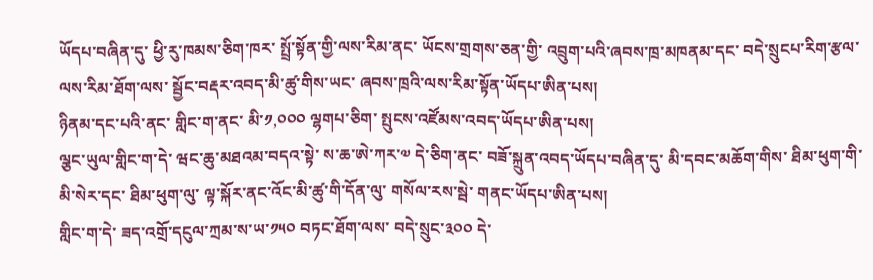ཡོདཔ་བཞིན་དུ་ ཕྱི་རུ་ཁམས་ཅིག་ཁར་ སྤྲོ་སྟོན་གྱི་ལས་རིམ་ནང་ ཡོངས་གྲགས་ཅན་གྱི་ འབྲུག་པའི་ཞབས་ཁྲ་མཁནམ་དང་ བདེ་སྲུངཔ་རིག་རྩལ་ལས་རིམ་ཐོག་ལས་ སྦྱོང་བརྡར་འབད་མི་ཚུ་གིས་ཡང་ ཞབས་ཁྲའི་ལས་རིམ་སྟོན་ཡོདཔ་ཨིན་པས།
ཉིནམ་དང་པའི་ནང་ གླིང་ག་ནང་ མི་༡,༠༠༠ ལྷགཔ་ཅིག་ སྤུངས་འཛོམས་འབད་ཡོདཔ་ཨིན་པས།
ལྕང་ཡུལ་གླིང་ག་དེ་ ཝང་ཆུ་མཐའམ་བདའ་སྟེ་ ས་ཆ་ཨེ་ཀར་༧ དེ་ཅིག་ནང་ བཟོ་སྐྲུན་འབད་ཡོདཔ་བཞིན་དུ་ མི་དབང་མཆོག་གིས་ ཐིམ་ཕུག་གི་ མི་སེར་དང་ ཐིམ་ཕུག་ལུ་ ལྟ་སྐོར་ནང་འོང་མི་ཚུ་གི་དོན་ལུ་ གསོལ་རས་སྦེ་ གནང་ཡོདཔ་ཨིན་པས།
གླིང་ག་དེ་ ཟད་འགྲོ་དངུལ་ཀྲམ་ས་ཡ་༡༥༠ བཏང་ཐོག་ལས་ བདེ་སྲུང་༣༠༠ དེ་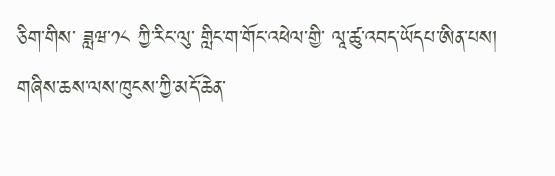ཅིག་གིས་ ཟླཝ་༡༨ ཀྱི་རིང་ལུ་ གླིང་ག་གོང་འཕེལ་གྱི་ ལཱ་ཚུ་འབད་ཡོདཔ་ཨིན་པས།
གཞིས་ཆས་ལས་ཁུངས་ཀྱི་མདོ་ཆེན་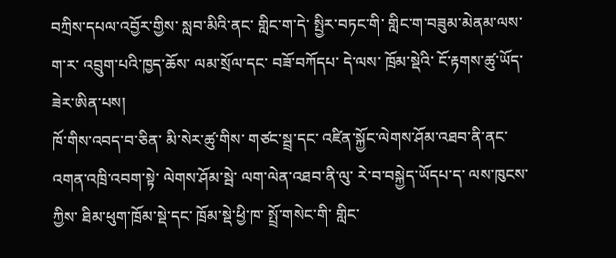བཀྲིས་དཔལ་འབྱོར་གྱིས་ སླབ་མིའི་ནང་ གླིང་ག་དེ་ སྤྱིར་བཏང་གི་ གླིང་ག་བཟུམ་མེནམ་ལས་ ག་ར་ འབྲུག་པའི་ཁྱད་ཆོས་ ལམ་སྲོལ་དང་ བཟོ་བཀོདཔ་ དེ་ལས་ ཁྲོམ་སྡེའི་ ངོ་རྟགས་ཚུ་ཡོད་ཟེར་ཨིན་པས།
ཁོ་གིས་འབད་བ་ཅིན་ མི་སེར་ཚུ་གིས་ གཙང་སྦྲ་དང་ འཛིན་སྐྱོང་ལེགས་ཤོམ་འཐབ་ནི་ནང་ འགན་འཁྲི་འབག་སྟེ་ ལེགས་ཤོམ་སྦེ་ ལག་ལེན་འཐབ་ནི་ལུ་ རེ་བ་བསྐྱེད་ཡོདཔ་ད་ ལས་ཁུངས་ཀྱིས་ ཐིམ་ཕུག་ཁྲོམ་སྡེ་དང་ ཁྲོམ་སྡེ་ཕྱི་ཁ་ སྤྲོ་གསེང་གི་ གླིང་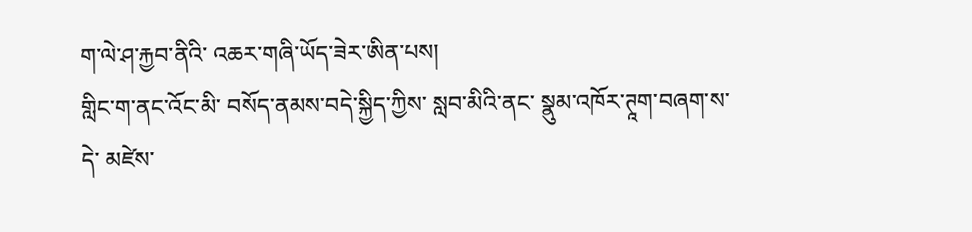ག་ལེ་ཤ་རྐྱབ་ནིའི་ འཆར་གཞི་ཡོད་ཟེར་ཨིན་པས།
གླིང་ག་ནང་འོང་མི་ བསོད་ནམས་བདེ་སྐྱིད་ཀྱིས་ སླབ་མིའི་ནང་ སྣུམ་འཁོར་ཊཱག་བཞག་ས་དེ་ མཛེས་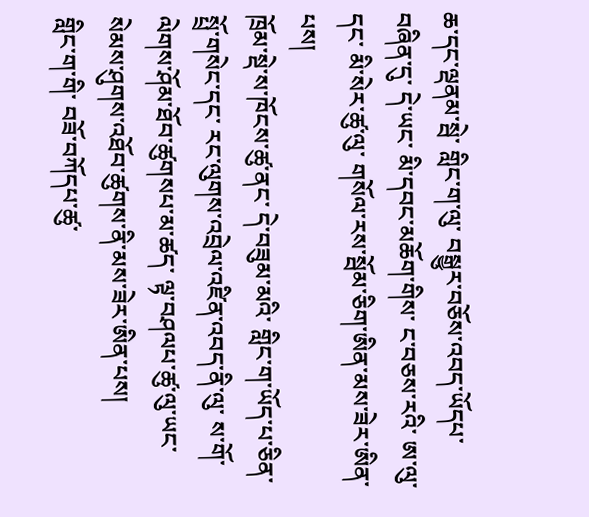ཆ་དང་ལྡནམ་སྦེ་ གླིང་ག་ལུ་ བསྒྱུར་བཅོས་འབད་ཡོདཔ་བཞིན་དུ་ དེ་ཡང་ མི་དབང་མཆོག་གིས་ ང་བཅས་རའི་ ཨ་ལུ་དང་ མི་སེར་ཚུ་ལུ་ གསོལ་རས་སྦོམ་ཅིག་ཨིན་མས་ཟེར་ཨིན་པས།
ཁྲོམ་སྡེ་ས་ཁོངས་ཚུ་ནང་ དེ་བཟུམ་མའི་ གླིང་ག་ཡོད་པ་ཅིན་ སྤྲོ་གསེང་དང་ རང་ལུགས་འབྲེལ་འཛིན་འབད་ནི་ལུ་ ས་གོ་ལེགས་ཤོམ་ཐོབ་ཚུགསཔ་མ་ཚད་ ལྟ་བཤལཔ་ཚུ་ལུ་ཡང་ སེམས་ཤུགས་འཐོབ་ཚུགས་ནི་མས་ཟེར་ཨིན་པས།
གླིང་ག་གི་ བཟོ་བཀོདཔ་ཚུ་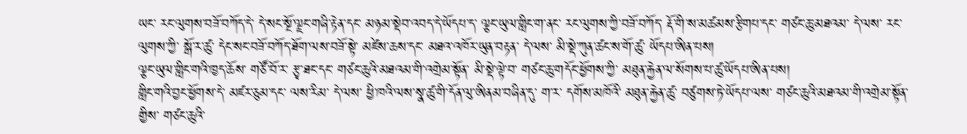ཡང་ རང་ལུགས་བཟོ་བཀོད་དེ་ དེ་སང་སྔོ་ལྗང་གཞི་རྟེན་དང་ མཉམ་སྡེབ་འབད་དེ་ཡོདཔ་ད་ ལྕང་ཡུལ་གླིང་ག་ནང་ རང་ལུགས་ཀྱི་བཟོ་བཀོད་ རྡོ་གི་ས་མཚམས་རྩིགཔ་དང་ གཙང་ཆུ་མཐའམ་ དེ་ལས་ རང་ལུགས་ཀྱི་ སྒོ་ར་ཚུ་ དེང་སང་བཟོ་བཀོད་ཐོག་ལས་བཟོ་སྟེ་ མཛེས་ཆས་དང་ མཐའ་འཁོར་ཡུན་བརྟན་ དེ་ལས་ མི་སྡེ་ཀུན་ཚང་ས་གོ་ཚུ་ ཡོདཔ་ཨིན་པས།
ལྕང་ཡུལ་གླིང་གའི་ཁྱད་ཆོས་ གཙོ་བོ་ར་ རྩྭ་ཐང་དང་ གཙང་ཆུའི་མཐའམ་གི་འགྲེམ་སྟོན་ མི་སྡེ་ལྟེ་བ་ གཙང་ཆུ་གདོང་ཕྱོགས་ཀྱི་ མཐུན་རྐྱེན་ལ་སོགས་པ་ཚུ་ཡོདཔ་ཨིན་པས།
གླིང་གའི་བྱང་ཕྱོགས་དེ་ མཛར་ཅུམ་དང་ ལས་རིམ་ དེ་ལས་ ཕྱི་ཁའི་ལས་སྣ་ཚུ་གི་དོན་ལུ་ཨིནམ་བཞིན་དུ་ ག་ར་ དགོས་མཁོའི་ མཐུན་རྐྱེན་ཚུ་ བཙུགས་ཏེ་ཡོདཔ་ལས་ གཙང་ཆུའི་མཐའམ་གི་འགྲེམ་སྟོན་གྱིས་ གཙང་ཆུའི་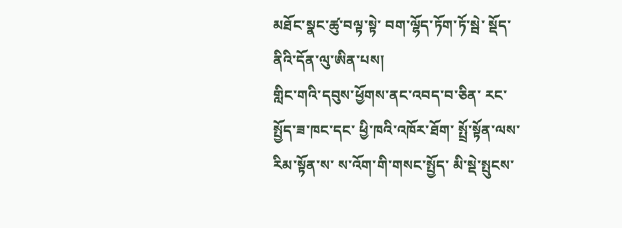མཐོང་སྣང་ཚུ་བལྟ་སྟེ་ བག་ལྷོད་ཏོག་ཏོ་སྦེ་ སྡོད་ནིའི་དོན་ལུ་ཨིན་པས།
གླིང་གའི་དབུས་ཕྱོགས་ནང་འབད་བ་ཅིན་ རང་སྤྱོད་ཟ་ཁང་དང་ ཕྱི་ཁའི་འཁོར་ཐོག་ སྤྲོ་སྟོན་ལས་རིམ་སྟོན་ས་ ས་འོག་གི་གསང་སྤྱོད་ མི་སྡེ་སྤུངས་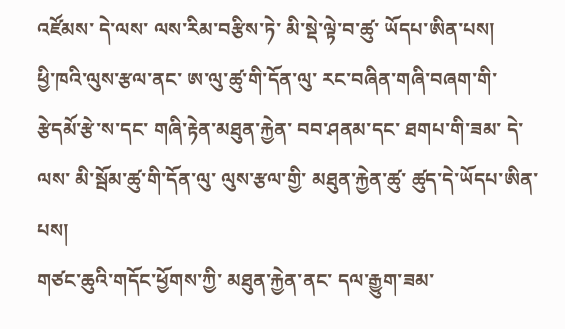འཛོམས་ དེ་ལས་ ལས་རིམ་བརྩིས་ཏེ་ མི་སྡེ་ལྟེ་བ་ཚུ་ ཡོདཔ་ཨིན་པས།
ཕྱི་ཁའི་ལུས་རྩལ་ནང་ ཨ་ལུ་ཚུ་གི་དོན་ལུ་ རང་བཞིན་གཞི་བཞག་གི་ རྩེདམོ་རྩེ་ས་དང་ གཞི་རྟེན་མཐུན་རྐྱེན་ བབ་ཤནམ་དང་ ཐགཔ་གི་ཟམ་ དེ་ལས་ མི་སྦོམ་ཚུ་གི་དོན་ལུ་ ལུས་རྩལ་གྱི་ མཐུན་རྐྱེན་ཚུ་ ཚུད་དེ་ཡོདཔ་ཨིན་པས།
གཙང་ཆུའི་གདོང་ཕྱོགས་ཀྱི་ མཐུན་རྐྱེན་ནང་ དལ་རྒྱུག་ཟམ་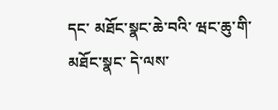དང་ མཐོང་སྣང་ཆེ་བའི་ ཝང་ཆུ་གི་མཐོང་སྣང་ དེ་ལས་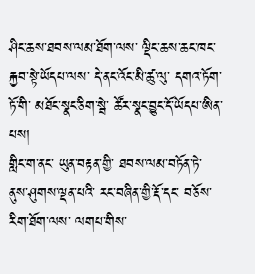ཤིང་ཆས་ཐབས་ལམ་ཐོག་ལས་ ལྡིང་ཆས་ཆང་ཁང་རྐྱབ་སྟེ་ཡོདཔ་ལས་ དེ་ནང་འོང་མི་ཚུ་ལུ་ དགའ་ཏོག་ཏོ་གི་ མཐོང་སྣང་ཅིག་སྦེ་ ཚོར་སྣང་བྱུང་དོ་ཡོདཔ་ཨིན་པས།
གླིང་ག་ནང་ ཡུན་བརྟན་གྱི་ ཐབས་ལམ་བཏོན་ཏེ་ ནུས་ཤུགས་ལྡན་པའི་ རང་བཞིན་གྱི་རྡོ་དང་ བཅོས་རིག་ཐོག་ལས་ ལགཔ་གིས་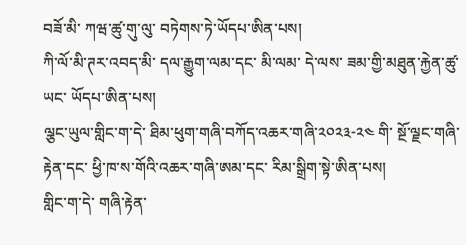བཟོ་མི་ ཀཝ་ཚུ་གུ་ལུ་ བཏེགས་ཏེ་ཡོདཔ་ཨིན་པས།
ཀི་ལོ་མི་ཊར་འབད་མི་ དལ་རྒྱུག་ལམ་དང་ མི་ལམ་ དེ་ལས་ ཟམ་གྱི་མཐུན་རྐྱེན་ཚུ་ཡང་ ཡོདཔ་ཨིན་པས།
ལྕང་ཡུལ་གླིང་ག་དེ་ ཐིམ་ཕུག་གཞི་བཀོད་འཆར་གཞི་༢༠༢༣-༢༤ གི་ སྔོ་ལྗང་གཞི་རྟེན་དང་ ཕྱི་ཁ་ས་གོའི་འཆར་གཞི་ཨམ་དང་ རིམ་སྒྲིག་སྟེ་ཨིན་པས།
གླིང་ག་དེ་ གཞི་རྟེན་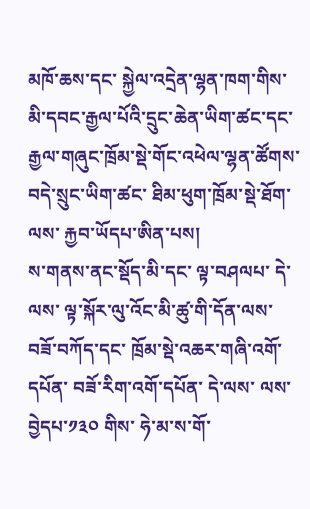མཁོ་ཆས་དང་ སྐྱེལ་འདྲེན་ལྷན་ཁག་གིས་ མི་དབང་རྒྱལ་པོའི་དྲུང་ཆེན་ཡིག་ཚང་དང་ རྒྱལ་གཞུང་ཁྲོམ་སྡེ་གོང་འཕེལ་ལྷན་ཚོགས་ བདེ་སྲུང་ཡིག་ཚང་ ཐིམ་ཕུག་ཁྲོམ་སྡེ་ཐོག་ལས་ རྐྱབ་ཡོདཔ་ཨིན་པས།
ས་གནས་ནང་སྡོད་མི་དང་ ལྟ་བཤལཔ་ དེ་ལས་ ལྟ་སྐོར་ལུ་འོང་མི་ཚུ་གི་དོན་ལས་ བཟོ་བཀོད་དང་ ཁྲོམ་སྡེ་འཆར་གཞི་འགོ་དཔོན་ བཟོ་རིག་འགོ་དཔོན་ དེ་ལས་ ལས་བྱེདཔ་༡༣༠ གིས་ ཧེ་མ་ས་གོ་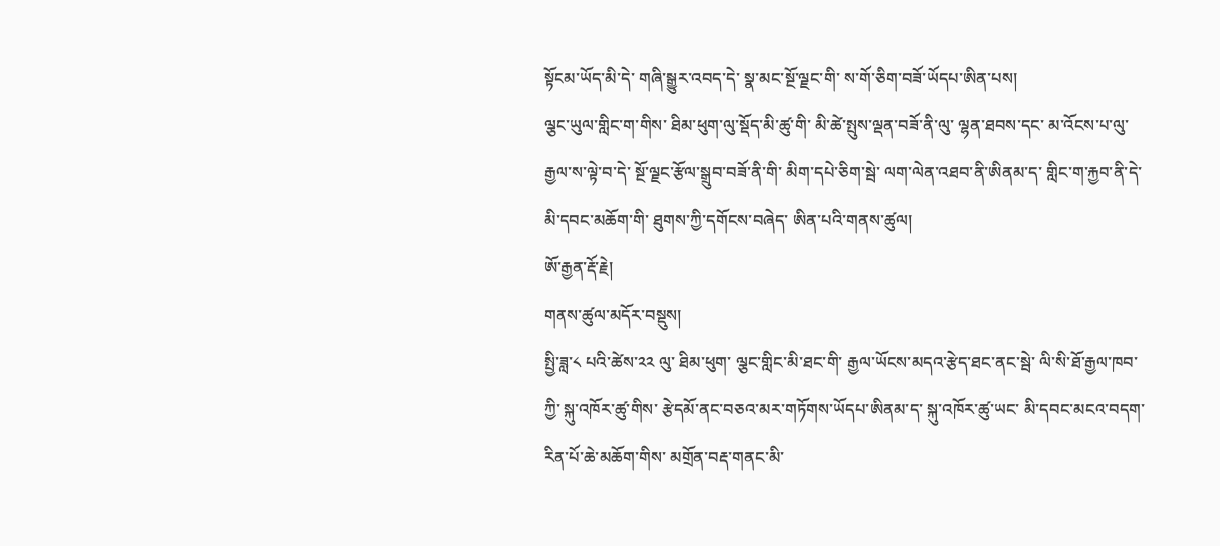སྟོངམ་ཡོད་མི་དེ་ གཞི་སྒྱུར་འབད་དེ་ སྣ་མང་སྔོ་ལྗང་གི་ ས་གོ་ཅིག་བཟོ་ཡོདཔ་ཨིན་པས།
ལྕང་ཡུལ་གླིང་ག་གིས་ ཐིམ་ཕུག་ལུ་སྡོད་མི་ཚུ་གི་ མི་ཚེ་སྤུས་ལྡན་བཟོ་ནི་ལུ་ ལྷན་ཐབས་དང་ མ་འོངས་པ་ལུ་ རྒྱལ་ས་ལྟེ་བ་དེ་ སྔོ་ལྗང་རྩོལ་སྒྲུབ་བཟོ་ནི་གི་ མིག་དཔེ་ཅིག་སྦེ་ ལག་ལེན་འཐབ་ནི་ཨིནམ་ད་ གླིང་ག་རྐྱབ་ནི་དེ་ མི་དབང་མཆོག་གི་ ཐུགས་ཀྱི་དགོངས་བཞེད་ ཨིན་པའི་གནས་ཚུལ།
ཨོ་རྒྱན་རྡོ་རྗེ།
གནས་ཚུལ་མདོར་བསྡུས།
སྤྱི་ཟླ་༨ པའི་ཚེས་༢༢ ལུ་ ཐིམ་ཕུག་ ལྕང་གླིང་མི་ཐང་གི་ རྒྱལ་ཡོངས་མདའ་རྩེད་ཐང་ནང་སྦེ་ ལི་སི་ཐོ་རྒྱལ་ཁབ་ཀྱི་ སྐུ་འཁོར་ཚུ་གིས་ རྩེདམོ་ནང་བཅའ་མར་གཏོགས་ཡོདཔ་ཨིནམ་ད་ སྐུ་འཁོར་ཚུ་ཡང་ མི་དབང་མངའ་བདག་རིན་པོ་ཆེ་མཆོག་གིས་ མགྲོན་བརྡ་གནང་མི་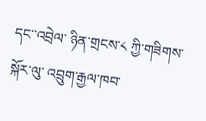དང་་འབྲེལ་ ཉིན་གྲངས་༨ ཀྱི་གཟིགས་སྐོར་ལུ་ འབྲུག་རྒྱལ་ཁབ་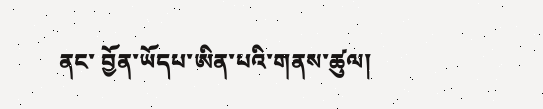ནང་ བྱོན་ཡོདཔ་ཨིན་པའི་གནས་ཚུལ།